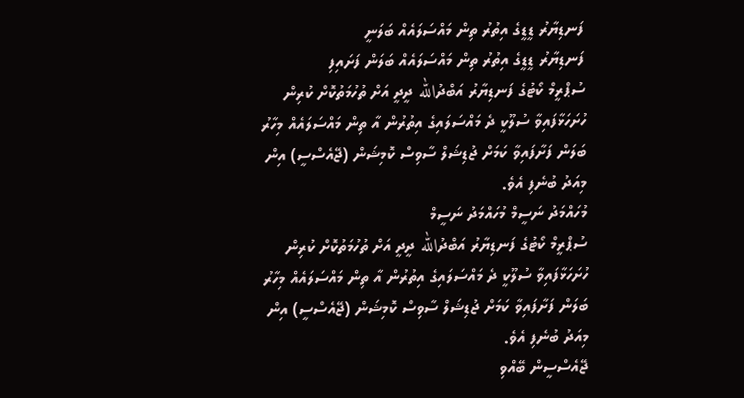ފަނޑިޔާރު ޑީޑީގެ އިތުރު ތިން މައްސަލައެއް ބަލަނީ
ފަނޑިޔާރު ޑީޑީގެ އިތުރު ތިން މައްސަލައެއް ބަލަން ފަށައިފި
ސުޕްރީމް ކޯޓުގެ ފަނޑިޔާރު އަބްދުالله ދީދީ އަށް ތުހުމަތުކޮށް ކުރިން ހުށަހަޅާފައިވާ ސުލޫކީ ދެ މައްސަލައިގެ އިތުރުން އާ ތިން މައްސަލައެއް މިހާރު ބަލަން ފަށާފައިވާ ކަމަށް ޖުޑިޝަލް ސާވިސް ކޮމިޝަން (ޖޭއެސްސީ) އިން މިއަދު ބުނެފި އެވެ.
މުހައްމަދު ނަސީމް މުހައްމަދު ނަސީމް
ސުޕްރީމް ކޯޓުގެ ފަނޑިޔާރު އަބްދުالله ދީދީ އަށް ތުހުމަތުކޮށް ކުރިން ހުށަހަޅާފައިވާ ސުލޫކީ ދެ މައްސަލައިގެ އިތުރުން އާ ތިން މައްސަލައެއް މިހާރު ބަލަން ފަށާފައިވާ ކަމަށް ޖުޑިޝަލް ސާވިސް ކޮމިޝަން (ޖޭއެސްސީ) އިން މިއަދު ބުނެފި އެވެ.
ޖޭއެސްސީން ބޭއްވި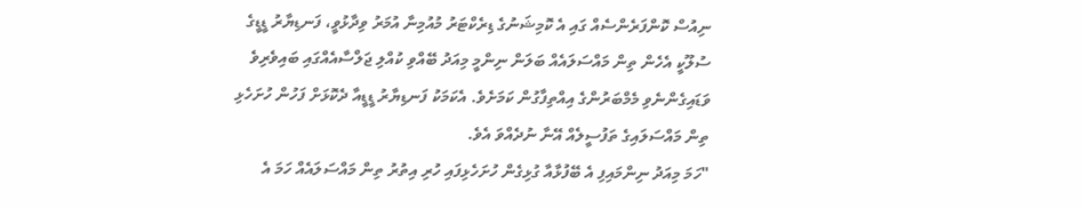ނިއުސް ކޮންފަރެންސެއް ގައި އެ ކޮމިޝަނުގެ ޑިރެކްޓަރު މުއުމިނާ އުމަރު ވިދާޅުވީ، ފަނޑިޔާރު ޑީޑީގެ ސުލޫކީ އެހެން ތިން މައްސަލައެއް ބަލަން ނިންމީ މިއަދު ބޭއްވި ކުއްލި ޖަލްސާއެއްގައި ބައިވެރިވެ ވަޑައިގެންނެވި މެމްބަރުންގެ އިއްތިފާގުން ކަމަށެވެ. އެކަމަކު ފަނޑިޔާރު ޑީޑީއާ ދެކޮޅަށް ފަހުން ހުށަހެޅި ތިން މައްސަލައިގެ ތަފުސީލެއް އޭނާ ނުދެއްވަ އެވެ.
"ހަމަ މިއަދު ނިންމައިފި އެ ބޭފުޅާއާ ގުޅިގެން ހުށަހެޅިފައި ހުރި އިތުރު ތިން މައްސަލައެއް ހަމަ އެ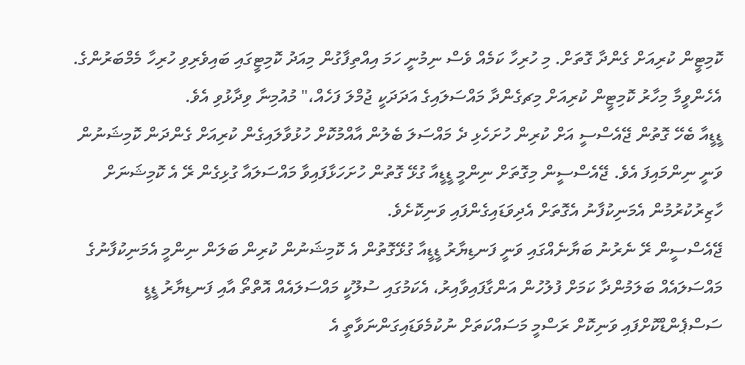ކޮމިޓީން ކުރިއަށް ގެންދާ ގޮތަށް. މި ހުރިހާ ކަމެއް ވެސް ނިމުނީ ހަމަ އިއްތިފާގުން މިއަދު ކޮމިޓީގައި ބައިވެރިވި ހުރިހާ މެމްބަރުންގެ. އެހެންވީމާ މިހާރު ކޮމިޓީން ކުރިއަށް މިޗގެންދާ މައްސަލައިގެ އަދަދަކީ ޖުމްލަ ފަހެއް،" މުއުމިނާ ވިދާޅުވި އެވެ.
ޑީޑީއާ ބެހޭ ގޮތުން ޖޭއެސްސީ އަށް ކުރިން ހުށަހެޅި ދެ މައްސަލަ ބެލުން އާއްމުކޮށް ހުޅުވާލައިގެން ކުރިއަށް ގެންދަން ކޮމިޝަނުން ވަނީ ނިންމައިފަ އެވެ. ޖޭއެސްސީން މިގޮތަށް ނިންމީ ޑީޑީއާ ގުޅޭ ގޮތުން ހުށަހަޅާފައިވާ މައްސަލައާ ގުޅިގެން ރޭ އެ ކޮމިޝަނަށް ހާޒިރުކުރުމުން އެމަނިކުފާނު އެގޮތަށް އެދިވަޑައިގެންފައި ވަނިކޮށެވެ.
ޖޭއެސްސީން ރޭ ނެރުނު ބަޔާނެއްގައި ވަނީ ފަނޑިޔާރު ޑީޑީއާ ގުޅޭގޮތުން އެ ކޮމިޝަނުން ކުރިން ބަލަން ނިންމީ އެމަނިކުފާނުގެ މައްސަލައެއް ބަލަމުންދާ ކަމަށް ފުލުހުން އަންގާފައިވާއިރު، އެކަމުގައި ސުލޫކީ މައްސަލައެއް އޮތްތޯ އާއި ފަނޑިޔާރު ޑީޑީ ސަސްޕެންޑްކޮށްފައި ވަނިކޮށް ރަސްމީ މަސައްކަތަށް ނުކުމެވަޑައިގަންނަވާތީ އެ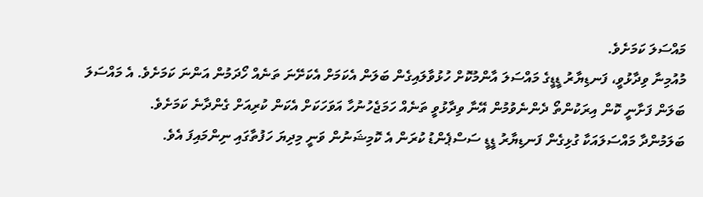މައްސަލަ ކަމަށެވެ.
މުއުމިނާ ވިދާޅުވީ، ފަނޑިޔާރު ޑީޑީގެ މައްސަލަ އާންމުކޮށް ހުޅުވާލައިގެން ބަލަން އެކަމަށް އެކަށޭނަ ތަނެއް ހޯދަމުން އަންނަ ކަމަށެވެ. އެ މައްސަލަ ބަލަން ފަށާނީ ކޮން އިރަކުންތޯ ދެންނެވުމުން އޭނާ ވިދާޅުވީ ތަނެއް ހަމަޖެހުނުހާ އަވަހަކަށް އެކަން ކުރިއަށް ގެންދާނެ ކަމަށެވެ.
ބަލަމުންދާ މައްސަލައަކާ ގުޅިގެން ފަނޑިޔާރު ޑީޑީ ސަސްޕެންޑު ކުރަން އެ ކޮމިޝަނުން ވަނީ މިދިޔަ ހަފުތާގައި ނިންމައިފަ އެވެ.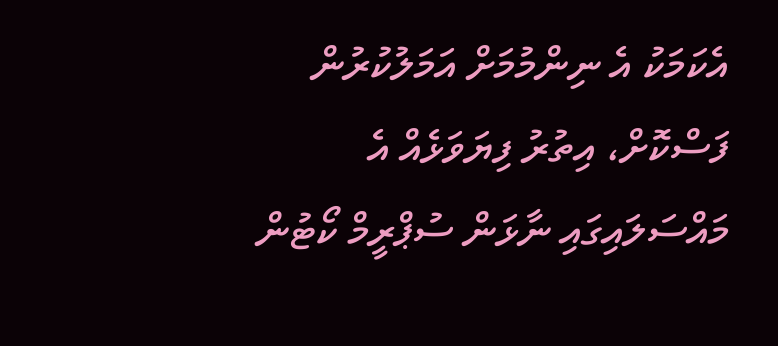އެކަމަކު އެ ނިންމުމަށް އަމަލުކުރުން ފަސްކޮށް، އިތުރު ފިޔަވަޅެއް އެ މައްސަލައިގައި ނާޅަން ސުޕްރީމް ކޯޓުން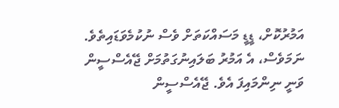އަމުރުކޮށް، ޑީޑީ މަސައްކަތަށް ވެސް ނުކުމެވަޑައިތެވެ. ނަމަވެސް، އެ އަމުރު ބަލައިނުގަތުމަށް ޖޭއެސްސީން ވަނީ ނިންމައިފަ އެވެ. ޖޭއެސްސީން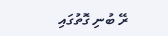ރޭ ބުނި ގޮތުގައި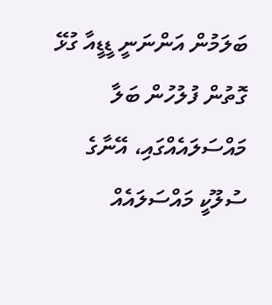ބަލަމުން އަންނަނީ ޑީޑީއާ ގުޅޭ ގޮތުން ފުލުހުން ބަލާ މައްސަލައެއްގައި، އޭނާގެ ސުލޫކީ މައްސަލައެއް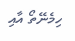ހިމެނޭތޯ އާއި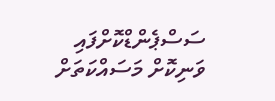ސަސްޕެންޑްކޮށްފައި ވަނިކޮށް މަސައްކަތަށް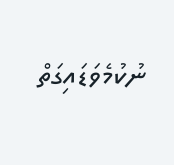ނުކުމެވަޑައިގަތް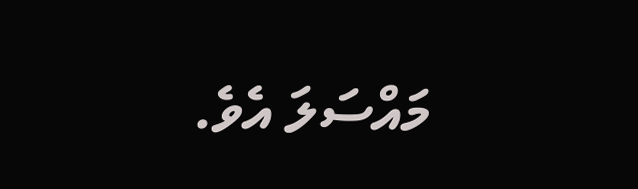މައްސަލަ އެވެ.